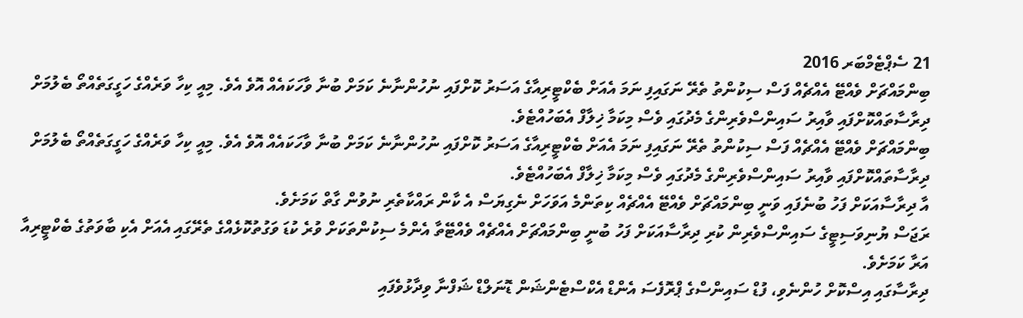21 ސެޕްޓެމްބަރ 2016
ބިންމައްޗަށް ވެއްޓޭ އެއްޗެއް ފަސް ސިކުންތު ތެރޭ ނަގައިފި ނަމަ އެއަށް ބެކްޓީރިއާގެ އަސަރު ކޮށްފައި ނުހުންނާނެ ކަމަށް ބުނާ ވާހަކައެއް އޮވެ އެވެ. މިއީ ކިހާ ވަރެއްގެ ހަގީގަތެއްތޯ ބެލުމަށް ދިރާސާތައްކޮށްފައި ވާއިރު ސައިންސްވެރިންގެ މެދުގައި ވެސް މިކަމާ ޚިލާފް އެބަހުއްޓެވެ.
ބިންމައްޗަށް ވެއްޓޭ އެއްޗެއް ފަސް ސިކުންތު ތެރޭ ނަގައިފި ނަމަ އެއަށް ބެކްޓީރިއާގެ އަސަރު ކޮށްފައި ނުހުންނާނެ ކަމަށް ބުނާ ވާހަކައެއް އޮވެ އެވެ. މިއީ ކިހާ ވަރެއްގެ ހަގީގަތެއްތޯ ބެލުމަށް ދިރާސާތައްކޮށްފައި ވާއިރު ސައިންސްވެރިންގެ މެދުގައި ވެސް މިކަމާ ޚިލާފް އެބަހުއްޓެވެ.
އާ ދިރާސާއަކަށް ފަހު ބުނެފައި ވަނީ ބިންމައްޗަށް ވެއްޓޭ އެއްޗެއް ކިތަންމެ އަވަހަށް ނެގިޔަސް އެ ކާން ރައްކާތެރި ނުވުން ގާތް ކަމަށެވެ.
ރަޖަސް ޔުނިވަސިޓީގެ ސައިންސްވެރިން ކުރި ދިރާސާއަކަށް ފަހު ބުނީ ބިންމައްޗަށް އެއްޗެއް ވެއްޓޭތާ އެންމެ ސިކުންތަކަށް ވުރެ ކުޑަ ވަގުތުކޮޅެއްގެ ތެރޭގައި އެއަށް އެކި ބާވަތުގެ ބެކްޓީރިއާ އަރާ ކަމަށެވެ.
ދިރާސާގައި އިސްކޮށް ހުންނެވި، ފުޑް ސައިންސްގެ ޕްރޮފެސަ އެންޑް އެކްސްޓެންޝަން ޑޮނަލްޑް ޝަފްނާ ވިދާޅުވެފައި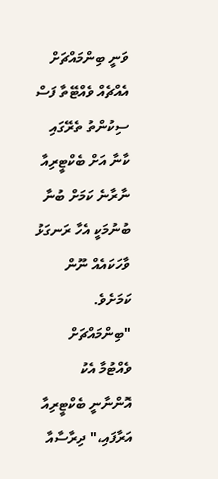ވަނީ ބިންމައްޗަށް އެއްޗެއް ވެއްޓޭތާ ފަސް ސިކުންތު ތެރޭގައި ކާނާ އަށް ބެކްޓީރިއާ ނާރާނެ ކަމަށް ބުނާ ބުނުމަކީ އެހާ ރަނގަޅު ވާހަކައެއް ނޫން ކަމަށެވެ.
"ބިންމައްޗަށް ވެއްޓުމާ އެކު އޮންނާނީ ބެކްޓީރިއާ އަރާފައި،" ދިރާސާއާ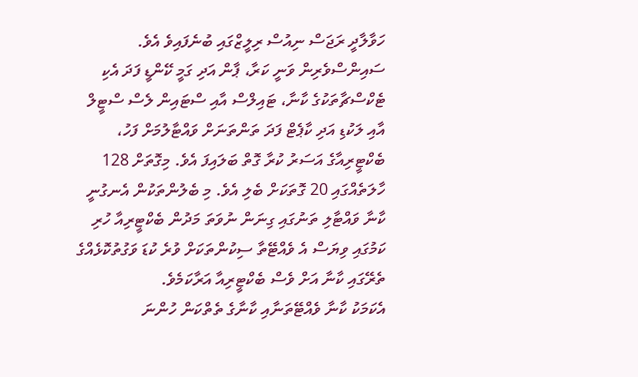ހަވާލާދީ ރަޖަސް ނިއުސް ރިލީޒްގައި ބުނެފައިވެ އެވެ.
ސައިންސްވެރިން ވަނީ ކަރާ، ޕާން އަދި ގަމީ ކޭންޑީ ފަދަ އެކި ޓެކްސްޗާތަކުގެ ކާނާ، ޓައިލްސް އާއި ސްޓައިން ލެސް ސްޓީލް އާއި ލަކުޑި އަދި ކާޕެޓް ފަދަ ތަންތަނަށް ވައްޓާލުމަށް ފަހު، ބެކްޓީރިއާގެ އަސަރު ކުރާ ގޮތް ބަލައިފަ އެވެ. މިގޮތަށް 128 ހާލަތެއްގައި 20 ގޮތަކަށް ބެލި އެވެ. މި ބެލުންތަކުން އެނގުނީ ކާނާ ވައްޓާލި ތަނުގައި ގިނަން ނުވަތަ މަދުން ބެކްޓީރިއާ ހުރި ކަމުގައި ވިޔަސް އެ ވެއްޓޭތާ ސިކުންތަކަށް ވުރެ ކުޑަ ވަގުތުކޮޅެއްގެ ތެރޭގައި ކާނާ އަށް ވެސް ބެކްޓީރިއާ އަރާކަމެވެ.
އެކަމަކު ކާނާ ވެއްޓޭތަނާއި ކާނާގެ ތެތްކަން ހުންނަ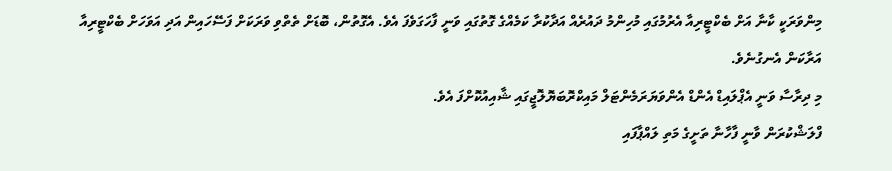މިންވަރަކީ ކާނާ އަށް ބެކްޓީރިއާ އެރުމުގައި މުހިންމު ދައުރެއް އަދާކުރާ ކަމެއްގެ ގޮތުގައި ވަނީ ފާހަގަވެފަ އެވެ. އެގޮތުން، ބޮޑަށް ތެތްވި ވަރަކަށް ފަސޭހައިން އަދި އަވަހަށް ބެކްޓީރިއާ އަރާކަން އެނގުނެވެ.
މި ދިރާސާ ވަނީ އެޕްލައިޑް އެންޑް އެންވަޔަރަމެންޓަލް މައިކްރޮބަޔޮލޮޖީގައި ޝާއިއުކޮށްފަ އެވެ.
ފްލަޝްކުރަން ވާނީ ފާހާނާ ތަށީގެ މަތި ލައްޕާފައި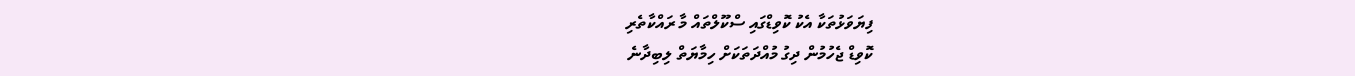ފިޔަވަޅުތަކާ އެކު ކޮވިޑްގައި ސްކޫލްތައް މާ ރައްކާތެރި
ކޮވިޑް ޖެހުމުން ދިގު މުއްދަތަކަށް ހިމާޔަތް ލިބިދާނެ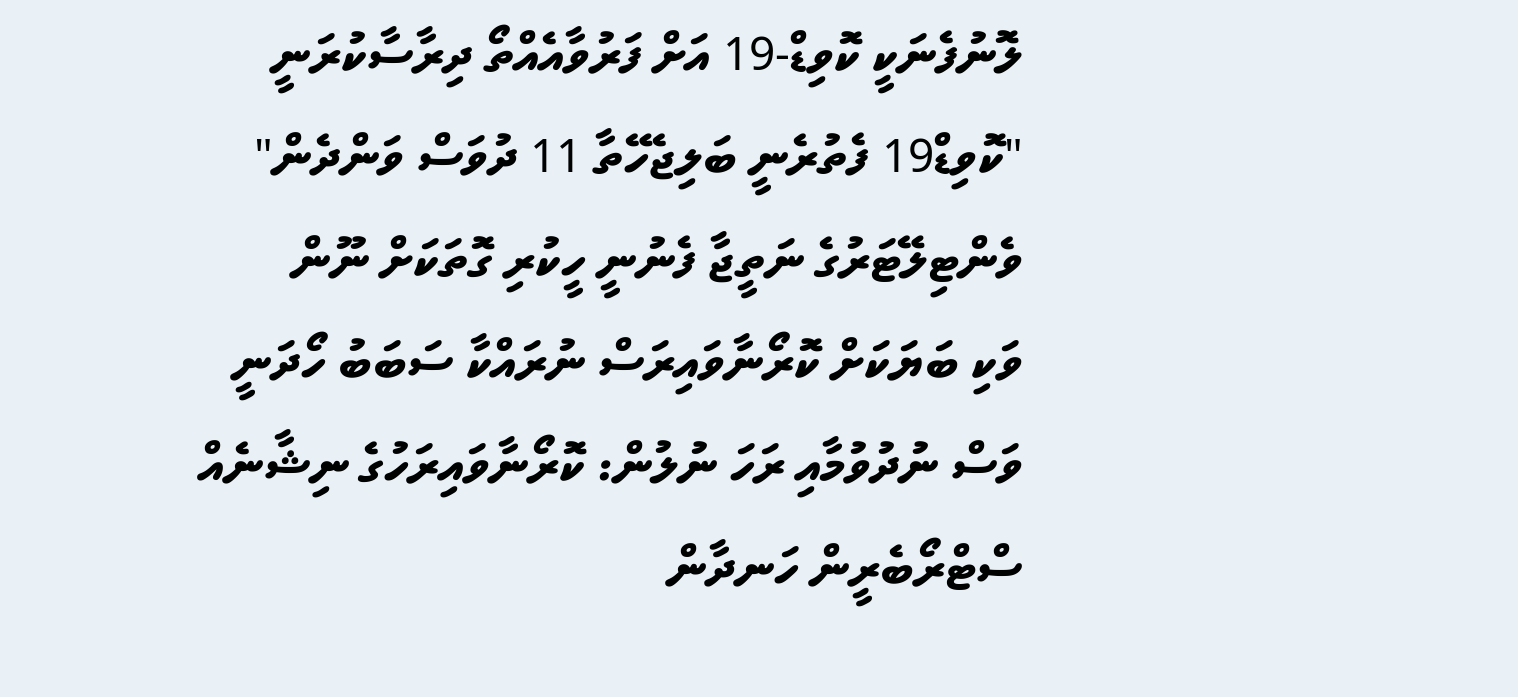ލޮނުފެނަކީ ކޮވިޑް-19 އަށް ފަރުވާއެއްތޯ ދިރާސާކުރަނީ
"ކޮވިޑް19 ފެތުރެނީ ބަލިޖެހޭތާ 11 ދުވަސް ވަންދެން"
ވެންޓިލޭޓަރުގެ ނަތީޖާ ފެނުނީ ހީކުރި ގޮތަކަށް ނޫން
ވަކި ބަޔަކަށް ކޮރޯނާވައިރަސް ނުރައްކާ ސަބަބު ހޯދަނީ
ވަސް ނުދުވުމާއި ރަހަ ނުލުން: ކޮރޯނާވައިރަހުގެ ނިޝާނެއް
ސްޓްރޯބެރީން ހަނދާން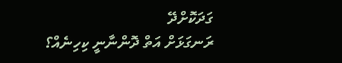ގަދަކޮށްދޭ
ރަނގަޅަށް އަތް ދޮންނާނީ ކިހިނެއް؟